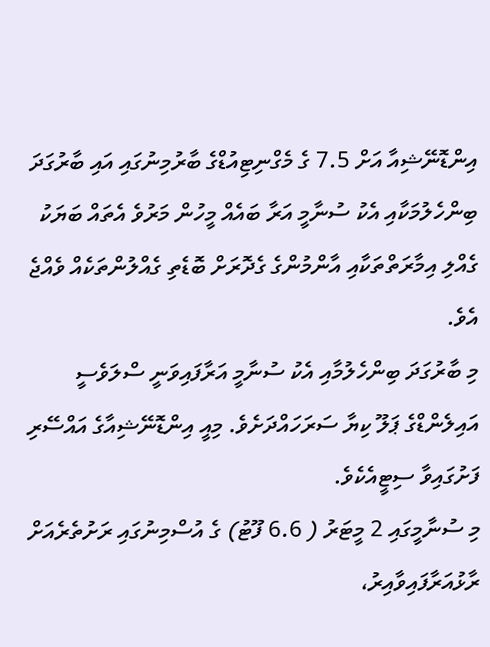އިންޑޮނޭޝިއާ އަށް 7.5 ގެ މެގްނިޓިއުޑްގެ ބާރުމިނުގައި އައި ބާރުގަދަ ބިންހެލުމަކާއި އެކު ސުނާމީ އަރާ ބައެއް މީހުން މަރުވެ އެތައް ބަޔަކު ގެއްލި އިމާރަތްތަކާއި އާންމުންގެ ގެދޮރަށް ބޮޑެތި ގެއްލުންތަކެއް ވެއްޖެ އެވެ.
މި ބާރުގަދަ ބިންހެލުމާއި އެކު ސުނާމީ އަރާފައިވަނީ ސްލަވެސީ އައިލެންޑްގެ ޕަލޫ ކިޔާ ސަރަހައްދަށެވެ. މިއީ އިންޑޮނޭޝިއާގެ އައްސޭރި ފަށުގައިވާ ސިޓީއެކެވެ.
މި ސުނާމީގައި 2 މީޓަރު ( 6.6 ފޫޓު) ގެ އުސްމިނުގައި ރަށުތެރެއަށް ރާޅުއަރާފައިވާއިރު،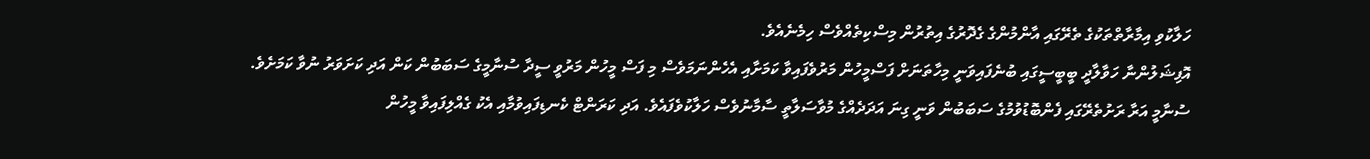ހަލާކުވި އިމާރާތްތަކުގެ ތެރޭގައި އާންމުންގެ ގެދޮރުގެ އިތުރުން މިސްކިތެއްވެސް ހިމެނެއެވެ.
އޮފިޝަލުންނާ ހަވާލާދީ ބީބީސީގައި ބުނެފައިވަނީ މިހާތަނަށް ފަސްމީހުން މަރުވެފައިވާ ކަމަށާއި އެހެންނަމަވެސް މި ފަސް މީހުން މަރުވީ ސީދާ ސުނާމީގެ ސަބަބުން ކަން އަދި ކަށަވަރު ނުވާ ކަމަށެވެ.
ސުނާމީ އަރާ ރަށުތެރޭގައި ފެންބޮޑުވުމުގެ ސަބަބުން ވަނީ ގިނަ އަދަދެއްގެ މުވާސަލާތީ ސާމާނުވެސް ހަލާކުވެފައެވެ. އަދި ކަރަންޓް ކެނޑިފައިވުމާއި އެކު ގެއްލިފައިވާ މީހުން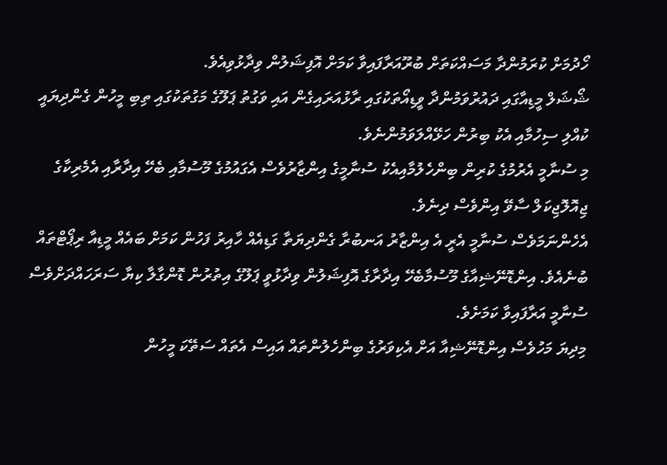ހޯދުމަށް ކުރަމުންދާ މަސައްކަތަށް ބުރޫއަރާފައިވާ ކަމަށް އޮފިޝަލުން ވިދާޅުވިއެވެ.
ޝޯޝަލް މީޑިއާގައި ދައުރުވަމުންދާ ވީޑިއޯތަކުގައި ރާޅުއަރައިގެން އައި ވަގުތު ޕަލޫގެ މަގުތަކުގައި ތިބި މީހުން ގެންދިޔައީ ކުއްލި ސިހުމާއި އެކު ބިރުން ހަޅޭއްލަވަމުންނެވެ.
މި ސުނާމީ އެރުމުގެ ކުރިން ބިންހެލުމާއިއެކު ސުނާމީގެ އިންޒާރުވެސް އެގައުމުގެ މޫސުމާއި ބެހޭ އިދާރާއި އެމެރިކާގެ ޖިއޮލޮޖިކަލް ސާވޭ އިންވެސް ދިނެވެ.
އެހެންނަމަވެސް ސުނާމީ އެރީ އެ އިންޒާރު އަނބުރާ ގެންދިޔަތާ ގަޑިއެއް ހާއިރު ފަހުން ކަމަށް ބައެއް މީޑިއާ ރިޕޯޓްތައް ބުނެއެވެ. އިންޑޮނޭޝިއާގެ މޫސުމާބެހޭ އިދާރާގެ އޮފިޝަލުން ވިދާޅުވީ ޕަލޫގެ އިތުރުން ޑޮންގާލާ ކިޔާ ސަރަހައްދަށްވެސް ސުނާމީ އަރާފައިވާ ކަމަށެވެ.
މިދިޔަ މަހުވެސް އިންޑޮނޭޝިއާ އަށް އެކިވަރުގެ ބިންހެލުންތައް އައިސް އެތައް ސަތޭކަ މީހުން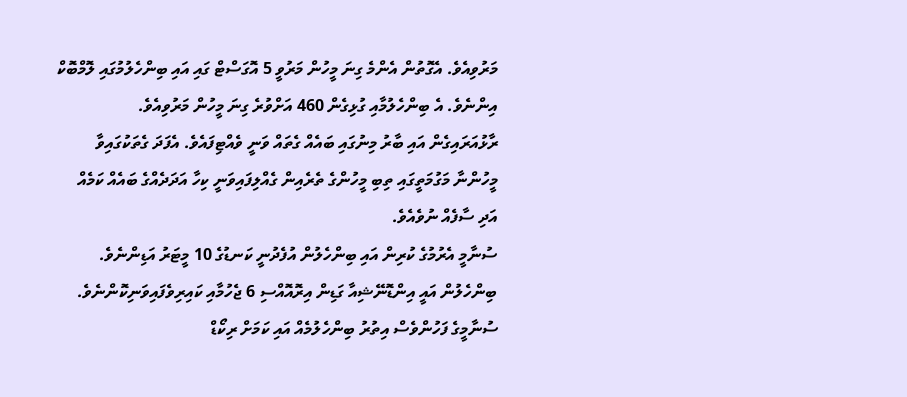މަރުވިއެވެ. އެގޮތުން އެންމެ ގިނަ މީހުން މަރުވީ 5 އޮގަސްޓް ގައި އައި ބިންހެލުމުގައި ލޮމްބޮކް އިންނެވެ. އެ ބިންހެލުމާއި ގުޅިގެން 460 އަށްވުރެ ގިނަ މީހުން މަރުވިއެވެ.
ރާޅުއަރައިގެން އައި ބާރު މިނުގައި ބައެއް ގެތައް ވަނީ ވެއްޓިފައެވެ. އެފަދަ ގެތަކުގައިވާ މީހުންނާ މަގުމަތީގައި ތިބި މީހުންގެ ތެރެއިން ގެއްލިފައިވަނީ ކިހާ އަދަދެއްގެ ބައެއް ކަމެއް އަދި ސާފެއް ނުވެއެވެ.
ސުނާމީ އެރުމުގެ ކުރިން އައި ބިންހެލުން އުފެދުނީ ކަނޑުގެ 10 މީޓަރު އަޑިންނެވެ. ބިންހެލުން އައީ އިންޑޮނޭޝިއާ ގަޑިން އިރޮއޮއްސި 6 ޖެހުމާއި ކައިރިވެފައިވަނިކޮންނެވެ.
ސުނާމީގެ ފަހުންވެސް އިތުރު ބިންހެލުމެއް އައި ކަމަށް ރިކޯޑް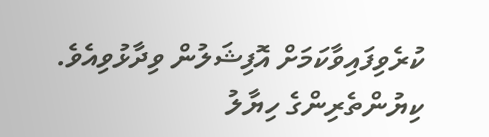ކުރެވިފައިވާކަމަށް އޮފިޝަލުން ވިދާޅުވިއެވެ.
ކިޔުންތެރިންގެ ހިޔާލު